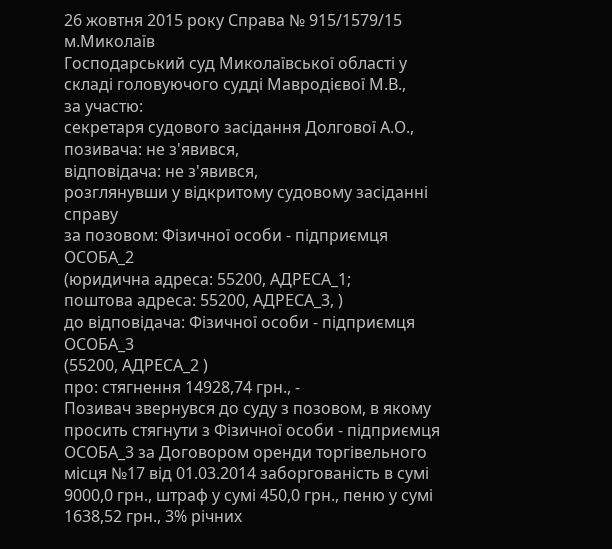26 жовтня 2015 року Справа № 915/1579/15
м.Миколаїв
Господарський суд Миколаївської області у складi головуючого суддi Мавродієвої М.В.,
за участю:
секретаря судового засідання Долгової А.О.,
позивача: не з'явився,
відповідача: не з'явився,
розглянувши у відкритому судовому засіданні справу
за позовом: Фізичної особи - підприємця ОСОБА_2
(юридична адреса: 55200, АДРЕСА_1;
поштова адреса: 55200, АДРЕСА_3, )
до відповідача: Фізичної особи - підприємця ОСОБА_3
(55200, АДРЕСА_2 )
про: стягнення 14928,74 грн., -
Позивач звернувся до суду з позовом, в якому просить стягнути з Фізичної особи - підприємця ОСОБА_3 за Договором оренди торгівельного місця №17 від 01.03.2014 заборгованість в сумі 9000,0 грн., штраф у сумі 450,0 грн., пеню у сумі 1638,52 грн., 3% річних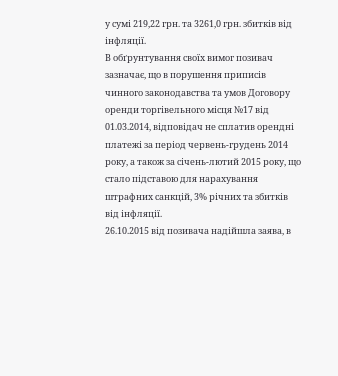у сумі 219,22 грн. та 3261,0 грн. збитків від інфляції.
В обґрунтування своїх вимог позивач зазначає, що в порушення приписів чинного законодавства та умов Договору оренди торгівельного місця №17 від 01.03.2014, відповідач не сплатив орендні платежі за період червень-грудень 2014 року, а також за січень-лютий 2015 року, що стало підставою для нарахування штрафних санкцій, 3% річних та збитків від інфляції.
26.10.2015 від позивача надійшла заява, в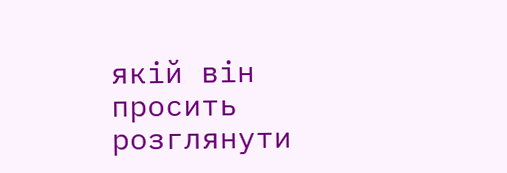якій він просить розглянути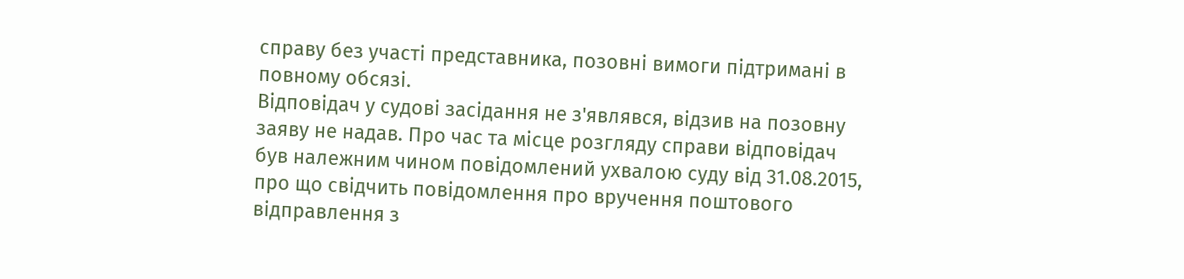справу без участі представника, позовні вимоги підтримані в повному обсязі.
Відповідач у судові засідання не з'являвся, відзив на позовну заяву не надав. Про час та місце розгляду справи відповідач був належним чином повідомлений ухвалою суду від 31.08.2015, про що свідчить повідомлення про вручення поштового відправлення з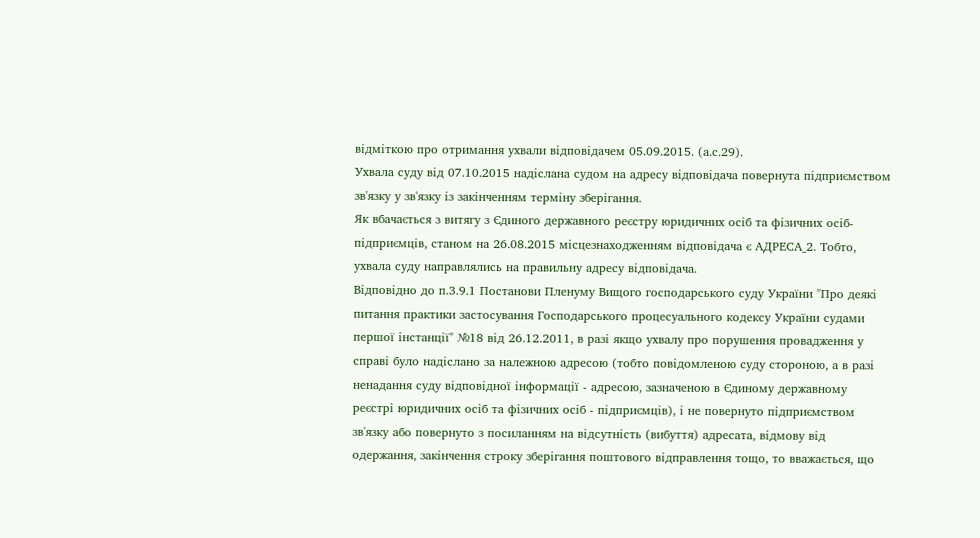відміткою про отримання ухвали відповідачем 05.09.2015. (а.с.29).
Ухвала суду від 07.10.2015 надіслана судом на адресу відповідача повернута підприємством зв'язку у зв'язку із закінченням терміну зберігання.
Як вбачається з витягу з Єдиного державного реєстру юридичних осіб та фізичних осіб-підприємців, станом на 26.08.2015 місцезнаходженням відповідача є АДРЕСА_2. Тобто, ухвала суду направлялись на правильну адресу відповідача.
Відповідно до п.3.9.1 Постанови Пленуму Вищого господарського суду України "Про деякі питання практики застосування Господарського процесуального кодексу України судами першої інстанції" №18 від 26.12.2011, в разі якщо ухвалу про порушення провадження у справі було надіслано за належною адресою (тобто повідомленою суду стороною, а в разі ненадання суду відповідної інформації - адресою, зазначеною в Єдиному державному реєстрі юридичних осіб та фізичних осіб - підприємців), і не повернуто підприємством зв'язку або повернуто з посиланням на відсутність (вибуття) адресата, відмову від одержання, закінчення строку зберігання поштового відправлення тощо, то вважається, що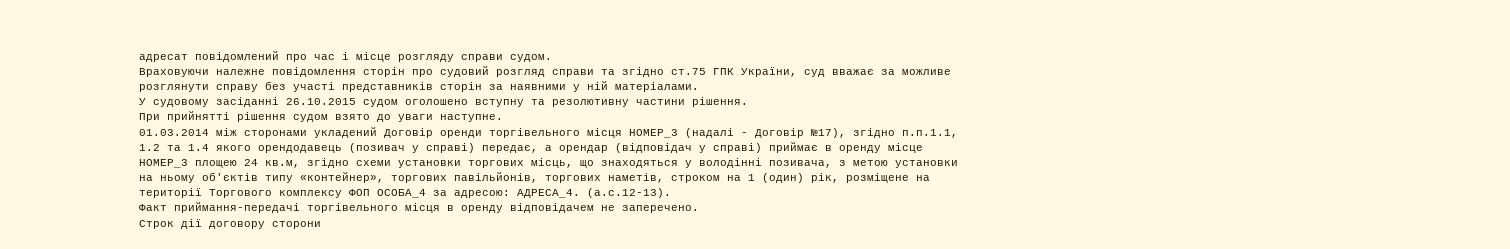адресат повідомлений про час і місце розгляду справи судом.
Враховуючи належне повідомлення сторін про судовий розгляд справи та згідно ст.75 ГПК України, суд вважає за можливе розглянути справу без участі представників сторін за наявними у ній матеріалами.
У судовому засіданні 26.10.2015 судом оголошено вступну та резолютивну частини рішення.
При прийнятті рішення судом взято до уваги наступне.
01.03.2014 між сторонами укладений Договір оренди торгівельного місця НОМЕР_3 (надалі - Договір №17), згідно п.п.1.1, 1.2 та 1.4 якого орендодавець (позивач у справі) передає, а орендар (відповідач у справі) приймає в оренду місце НОМЕР_3 площею 24 кв.м, згідно схеми установки торгових місць, що знаходяться у володінні позивача, з метою установки на ньому об'єктів типу «контейнер», торгових павільйонів, торгових наметів, строком на 1 (один) рік, розміщене на території Торгового комплексу ФОП ОСОБА_4 за адресою: АДРЕСА_4. (а.с.12-13).
Факт приймання-передачі торгівельного місця в оренду відповідачем не заперечено.
Строк дії договору сторони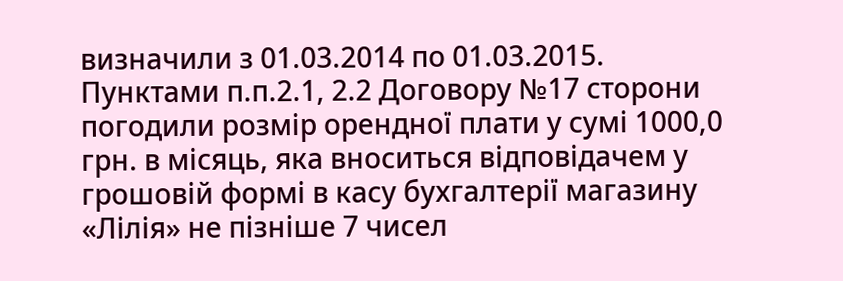визначили з 01.03.2014 по 01.03.2015.
Пунктами п.п.2.1, 2.2 Договору №17 сторони погодили розмір орендної плати у сумі 1000,0 грн. в місяць, яка вноситься відповідачем у грошовій формі в касу бухгалтерії магазину «Лілія» не пізніше 7 чисел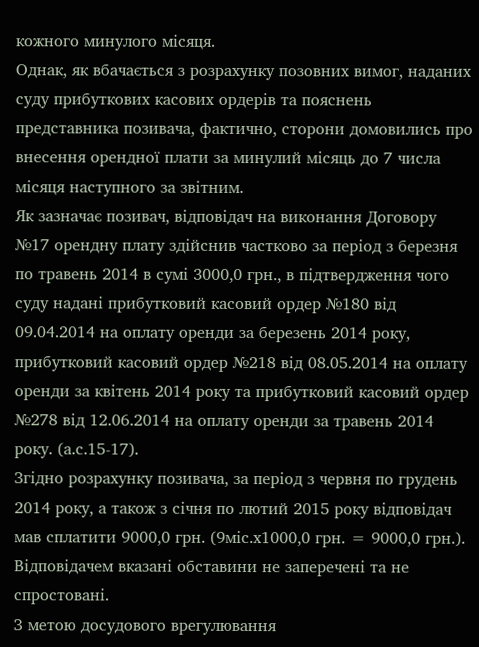кожного минулого місяця.
Однак, як вбачається з розрахунку позовних вимог, наданих суду прибуткових касових ордерів та пояснень представника позивача, фактично, сторони домовились про внесення орендної плати за минулий місяць до 7 числа місяця наступного за звітним.
Як зазначає позивач, відповідач на виконання Договору №17 орендну плату здійснив частково за період з березня по травень 2014 в сумі 3000,0 грн., в підтвердження чого суду надані прибутковий касовий ордер №180 від 09.04.2014 на оплату оренди за березень 2014 року, прибутковий касовий ордер №218 від 08.05.2014 на оплату оренди за квітень 2014 року та прибутковий касовий ордер №278 від 12.06.2014 на оплату оренди за травень 2014 року. (а.с.15-17).
Згідно розрахунку позивача, за період з червня по грудень 2014 року, а також з січня по лютий 2015 року відповідач мав сплатити 9000,0 грн. (9міс.х1000,0 грн. = 9000,0 грн.).
Відповідачем вказані обставини не заперечені та не спростовані.
З метою досудового врегулювання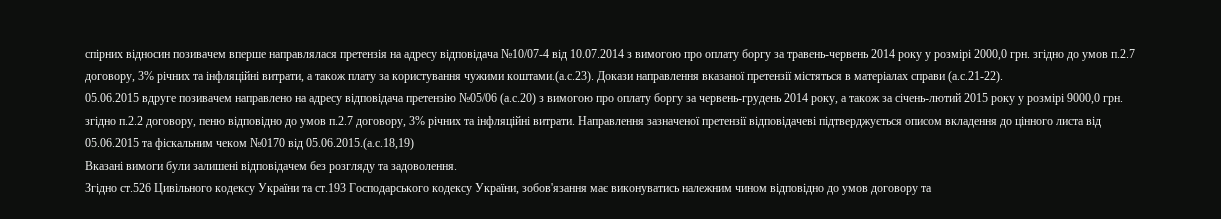спірних відносин позивачем вперше направлялася претензія на адресу відповідача №10/07-4 від 10.07.2014 з вимогою про оплату боргу за травень-червень 2014 року у розмірі 2000,0 грн. згідно до умов п.2.7 договору, 3% річних та інфляційні витрати, а також плату за користування чужими коштами.(а.с.23). Докази направлення вказаної претензії містяться в матеріалах справи (а.с.21-22).
05.06.2015 вдруге позивачем направлено на адресу відповідача претензію №05/06 (а.с.20) з вимогою про оплату боргу за червень-грудень 2014 року, а також за січень-лютий 2015 року у розмірі 9000,0 грн. згідно п.2.2 договору, пеню відповідно до умов п.2.7 договору, 3% річних та інфляційні витрати. Направлення зазначеної претензії відповідачеві підтверджується описом вкладення до цінного листа від 05.06.2015 та фіскальним чеком №0170 від 05.06.2015.(а.с.18,19)
Вказані вимоги були залишені відповідачем без розгляду та задоволення.
Згідно ст.526 Цивільного кодексу України та ст.193 Господарського кодексу України, зобов'язання має виконуватись належним чином відповідно до умов договору та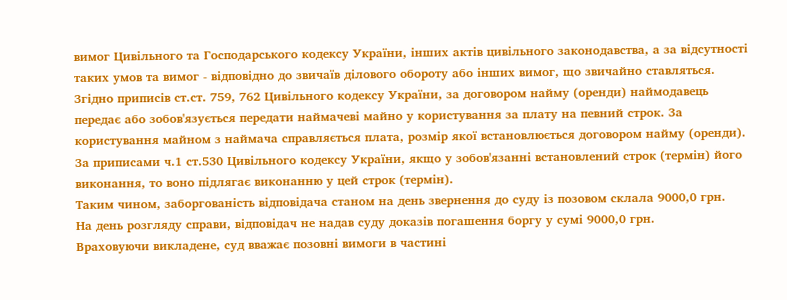вимог Цивільного та Господарського кодексу України, інших актів цивільного законодавства, а за відсутності таких умов та вимог - відповідно до звичаїв ділового обороту або інших вимог, що звичайно ставляться.
Згідно приписів ст.ст. 759, 762 Цивільного кодексу України, за договором найму (оренди) наймодавець передає або зобов'язується передати наймачеві майно у користування за плату на певний строк. За користування майном з наймача справляється плата, розмір якої встановлюється договором найму (оренди).
За приписами ч.1 ст.530 Цивільного кодексу України, якщо у зобов'язанні встановлений строк (термін) його виконання, то воно підлягає виконанню у цей строк (термін).
Таким чином, заборгованість відповідача станом на день звернення до суду із позовом склала 9000,0 грн.
На день розгляду справи, відповідач не надав суду доказів погашення боргу у сумі 9000,0 грн.
Враховуючи викладене, суд вважає позовні вимоги в частині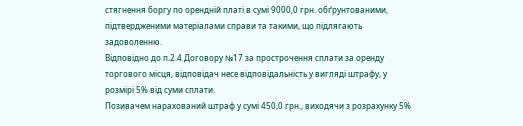стягнення боргу по орендній платі в сумі 9000,0 грн. обґрунтованими, підтвердженими матеріалами справи та такими, що підлягають задоволенню.
Відповідно до п.2.4 Договору №17 за прострочення сплати за оренду торгового місця, відповідач несе відповідальність у вигляді штрафу, у розмірі 5% від суми сплати.
Позивачем нарахований штраф у сумі 450,0 грн., виходячи з розрахунку 5%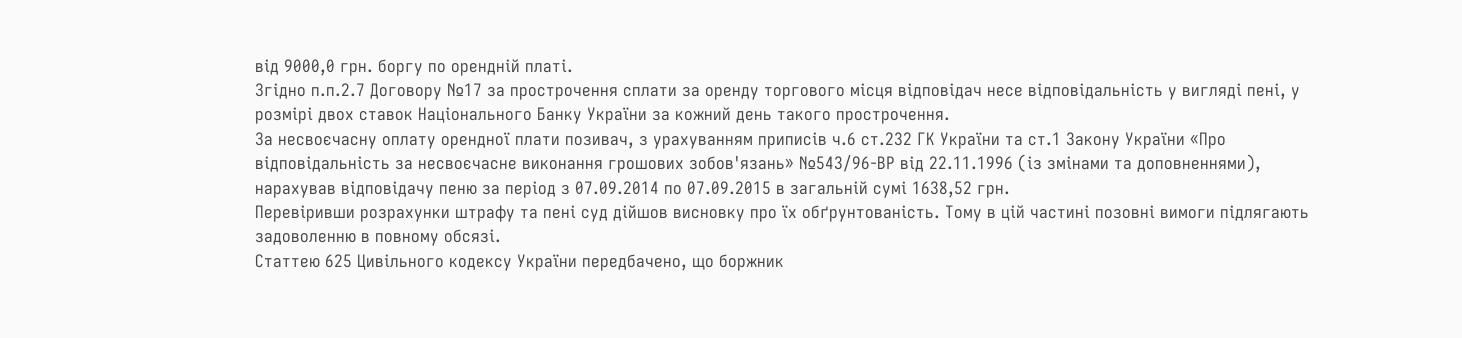від 9000,0 грн. боргу по орендній платі.
Згідно п.п.2.7 Договору №17 за прострочення сплати за оренду торгового місця відповідач несе відповідальність у вигляді пені, у розмірі двох ставок Національного Банку України за кожний день такого прострочення.
За несвоєчасну оплату орендної плати позивач, з урахуванням приписів ч.6 ст.232 ГК України та ст.1 Закону України «Про відповідальність за несвоєчасне виконання грошових зобов'язань» №543/96-ВР від 22.11.1996 (із змінами та доповненнями), нарахував відповідачу пеню за період з 07.09.2014 по 07.09.2015 в загальній сумі 1638,52 грн.
Перевіривши розрахунки штрафу та пені суд дійшов висновку про їх обґрунтованість. Тому в цій частині позовні вимоги підлягають задоволенню в повному обсязі.
Статтею 625 Цивільного кодексу України передбачено, що боржник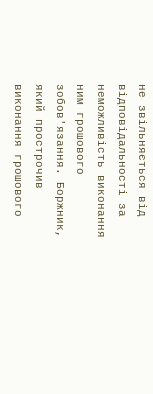не звільняється від відповідальності за неможливість виконання ним грошового зобов'язання. Боржник, який прострочив виконання грошового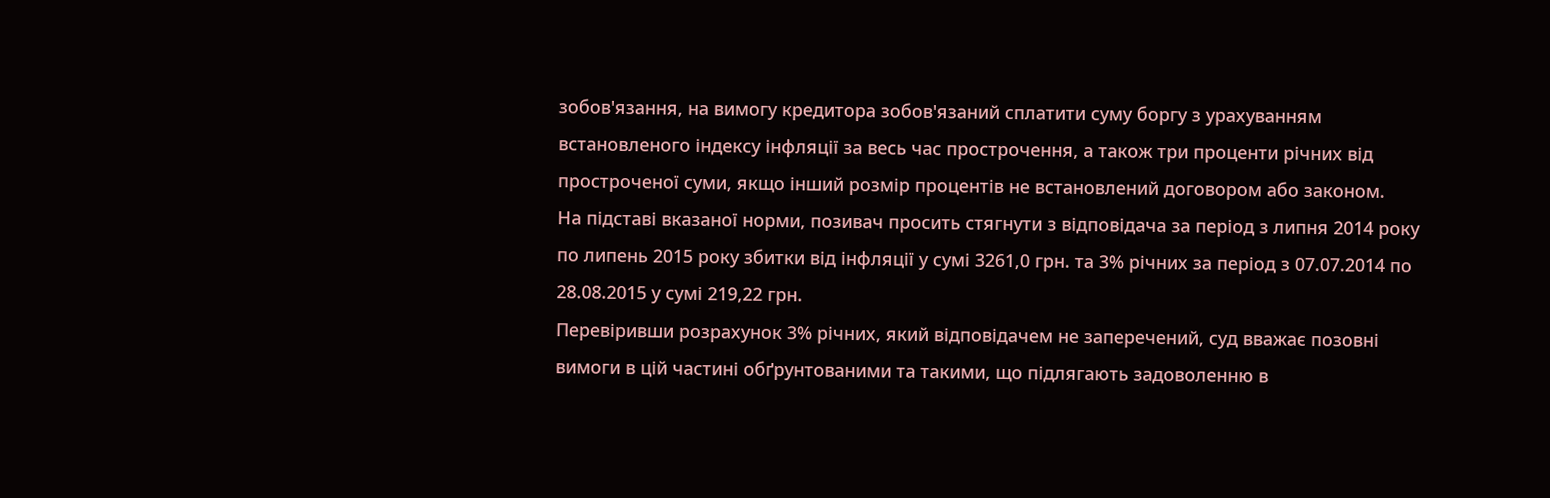зобов'язання, на вимогу кредитора зобов'язаний сплатити суму боргу з урахуванням встановленого індексу інфляції за весь час прострочення, а також три проценти річних від простроченої суми, якщо інший розмір процентів не встановлений договором або законом.
На підставі вказаної норми, позивач просить стягнути з відповідача за період з липня 2014 року по липень 2015 року збитки від інфляції у сумі 3261,0 грн. та 3% річних за період з 07.07.2014 по 28.08.2015 у сумі 219,22 грн.
Перевіривши розрахунок 3% річних, який відповідачем не заперечений, суд вважає позовні вимоги в цій частині обґрунтованими та такими, що підлягають задоволенню в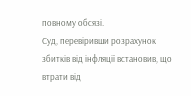повному обсязі.
Суд, перевіривши розрахунок збитків від інфляції встановив, що втрати від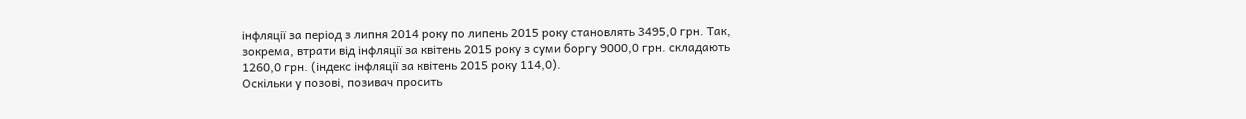інфляції за період з липня 2014 року по липень 2015 року становлять 3495,0 грн. Так, зокрема, втрати від інфляції за квітень 2015 року з суми боргу 9000,0 грн. складають 1260,0 грн. (індекс інфляції за квітень 2015 року 114,0).
Оскільки у позові, позивач просить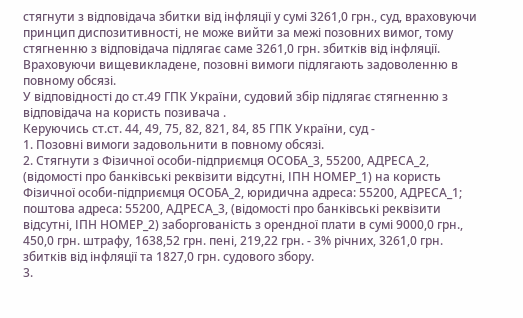стягнути з відповідача збитки від інфляції у сумі 3261,0 грн., суд, враховуючи принцип диспозитивності, не може вийти за межі позовних вимог, тому стягненню з відповідача підлягає саме 3261,0 грн. збитків від інфляції.
Враховуючи вищевикладене, позовні вимоги підлягають задоволенню в повному обсязі.
У відповідності до ст.49 ГПК України, судовий збір підлягає стягненню з відповідача на користь позивача .
Керуючись ст.ст. 44, 49, 75, 82, 821, 84, 85 ГПК України, суд -
1. Позовні вимоги задовольнити в повному обсязі.
2. Стягнути з Фізичної особи-підприємця ОСОБА_3, 55200, АДРЕСА_2, (відомості про банківські реквізити відсутні, ІПН НОМЕР_1) на користь Фізичної особи-підприємця ОСОБА_2, юридична адреса: 55200, АДРЕСА_1; поштова адреса: 55200, АДРЕСА_3, (відомості про банківські реквізити відсутні, ІПН НОМЕР_2) заборгованість з орендної плати в сумі 9000,0 грн., 450,0 грн. штрафу, 1638,52 грн. пені, 219,22 грн. - 3% річних, 3261,0 грн. збитків від інфляції та 1827,0 грн. судового збору.
3.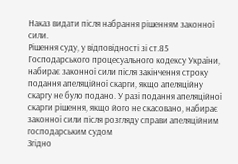Наказ видати після набрання рішенням законної сили.
Рішення суду, у відповідності зі ст.85 Господарського процесуального кодексу України, набирає законної сили після закінчення строку подання апеляційної скарги, якщо апеляційну скаргу не було подано. У разі подання апеляційної скарги рішення, якщо його не скасовано, набирає законної сили після розгляду справи апеляційним господарським судом
Згідно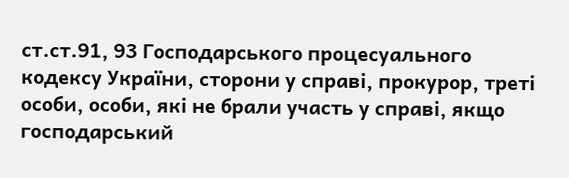ст.ст.91, 93 Господарського процесуального кодексу України, сторони у справі, прокурор, треті особи, особи, які не брали участь у справі, якщо господарський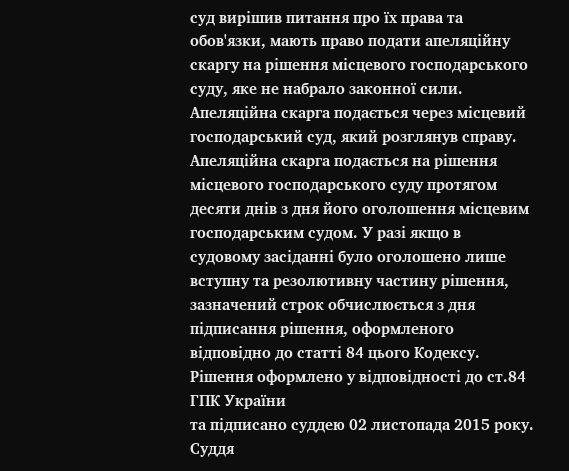суд вирішив питання про їх права та обов'язки, мають право подати апеляційну скаргу на рішення місцевого господарського суду, яке не набрало законної сили.
Апеляційна скарга подається через місцевий господарський суд, який розглянув справу.
Апеляційна скарга подається на рішення місцевого господарського суду протягом десяти днів з дня його оголошення місцевим господарським судом. У разі якщо в судовому засіданні було оголошено лише вступну та резолютивну частину рішення, зазначений строк обчислюється з дня підписання рішення, оформленого відповідно до статті 84 цього Кодексу.
Рішення оформлено у відповідності до ст.84 ГПК України
та підписано суддею 02 листопада 2015 року.
Суддя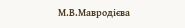М.В.Мавродієва